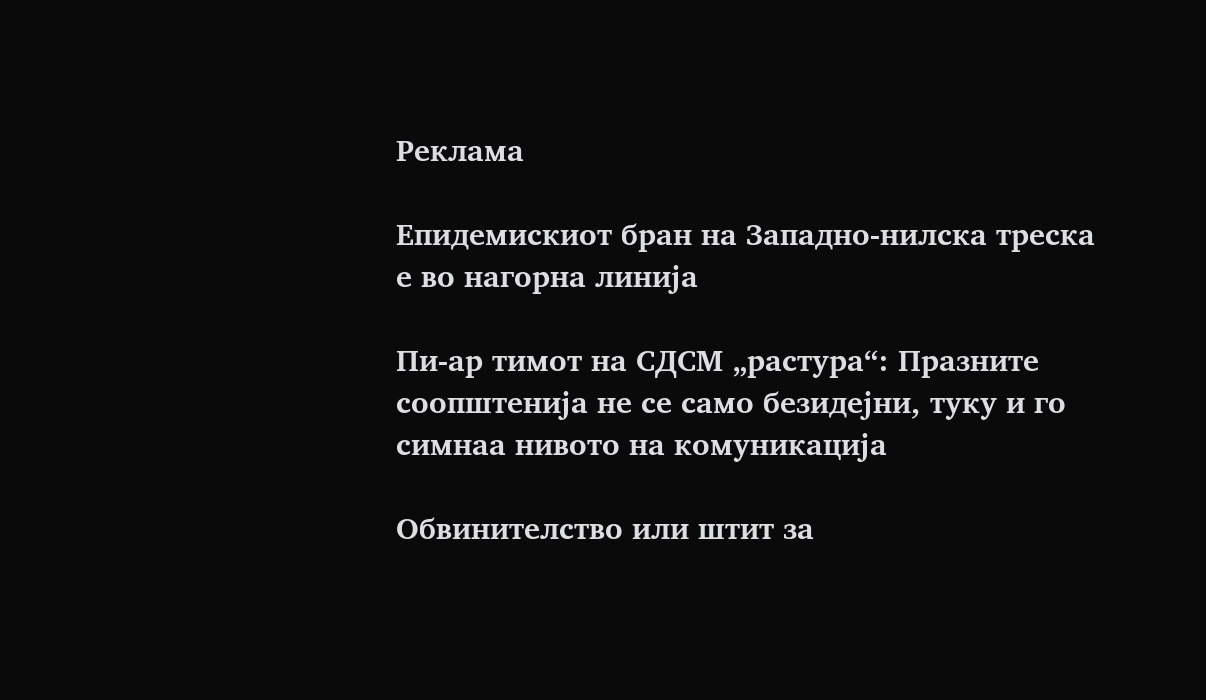Реклама

Епидемискиот бран на Западно-нилска треска е во нагорна линија

Пи-ар тимот на СДСМ „растура“: Празните соопштенија не се само безидејни, туку и го симнаа нивото на комуникација

Обвинителство или штит за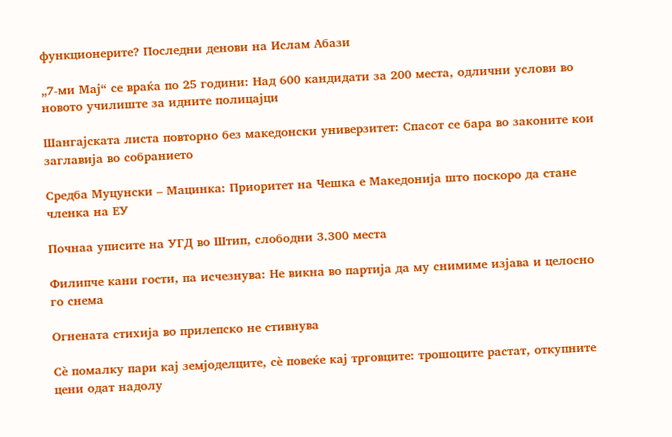функционерите? Последни денови на Ислам Абази

„7-ми Мај“ се враќа по 25 години: Над 600 кандидати за 200 места, одлични услови во новото училиште за идните полицајци

Шангајската листа повторно без македонски универзитет: Спасот се бара во законите кои заглавија во собранието

Средба Муцунски – Мацинка: Приоритет на Чешка е Македонија што поскоро да стане членка на ЕУ

Почнаа уписите на УГД во Штип, слободни 3.300 места

Филипче кани гости, па исчезнува: Не викна во партија да му снимиме изјава и целосно го снема

Огнената стихија во прилепско не стивнува

Сѐ помалку пари кај земјоделците, сѐ повеќе кај трговците: трошоците растат, откупните цени одат надолу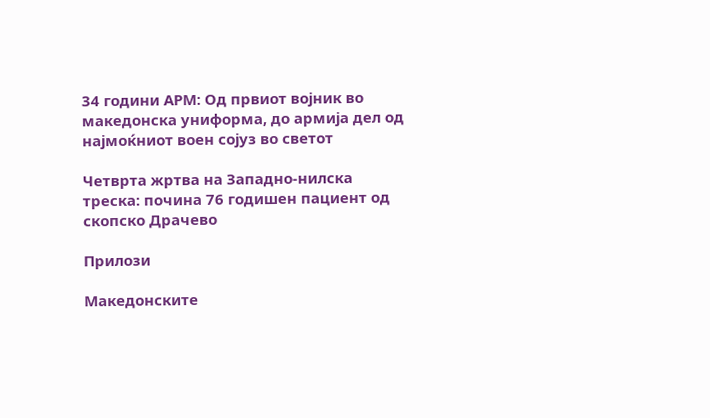34 години АРМ: Од првиот војник во македонска униформа, до армија дел од најмоќниот воен сојуз во светот

Четврта жртва на Западно-нилска треска: почина 76 годишен пациент од скопско Драчево

Прилози

Македонските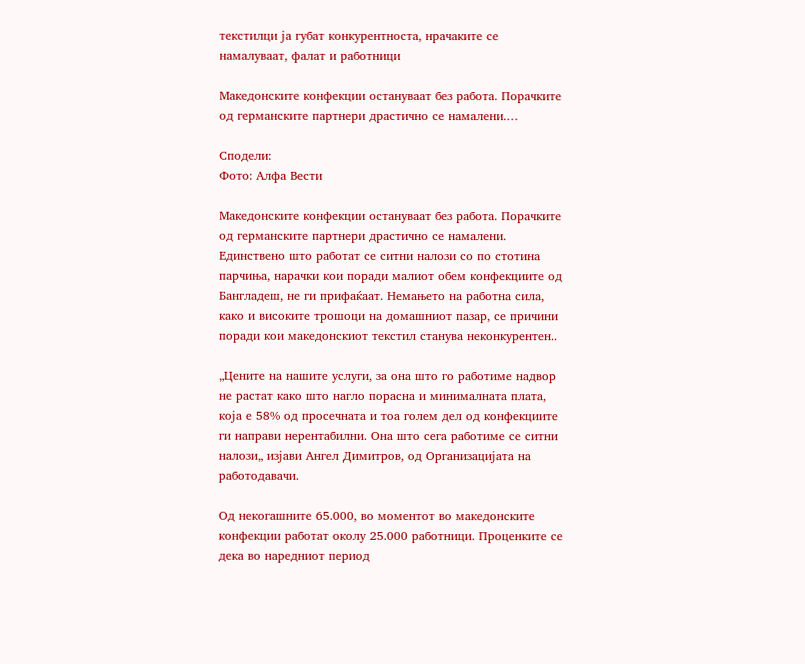текстилци ја губат конкурентноста, нрачаките се намалуваат, фалат и работници

Македонските конфекции остануваат без работа. Порачките од германските партнери драстично се намалени.…

Сподели:
Фото: Алфа Вести

Македонските конфекции остануваат без работа. Порачките од германските партнери драстично се намалени. Единствено што работат се ситни налози со по стотина парчиња, нарачки кои поради малиот обем конфекциите од Бангладеш, не ги прифаќаат. Немањето на работна сила, како и високите трошоци на домашниот пазар, се причини поради кои македонскиот текстил станува неконкурентен..

„Цените на нашите услуги, за она што го работиме надвор не растат како што нагло порасна и минималната плата, која е 58% од просечната и тоа голем дел од конфекциите ги направи нерентабилни. Она што сега работиме се ситни налози„ изјави Ангел Димитров, од Организацијата на работодавачи.

Од некогашните 65.000, во моментот во македонските конфекции работат околу 25.000 работници. Проценките се дека во наредниот период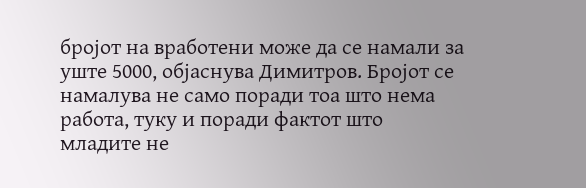бројот на вработени може да се намали за уште 5000, објаснува Димитров. Бројот се намалува не само поради тоа што нема работа, туку и поради фактот што младите не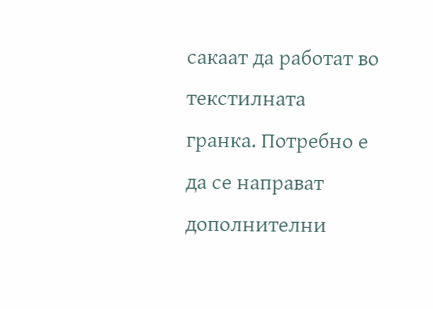сакаат да работат во текстилната гранка. Потребно е да се направат дополнителни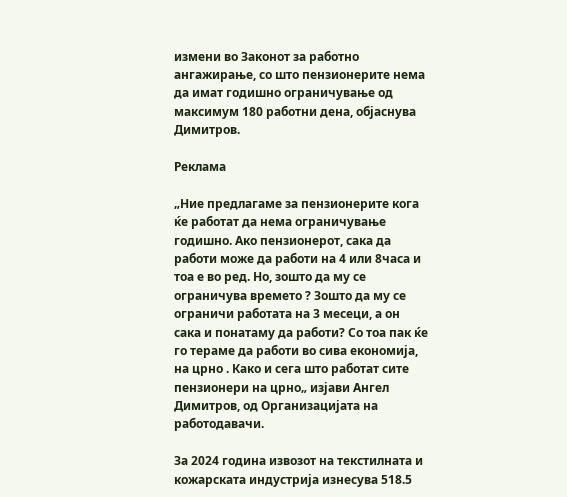измени во Законот за работно ангажирање, со што пензионерите нема да имат годишно ограничување од максимум 180 работни дена, објаснува Димитров.

Реклама

„Ние предлагаме за пензионерите кога ќе работат да нема ограничување годишно. Ако пензионерот, сака да работи може да работи на 4 или 8часа и тоа е во ред. Но, зошто да му се ограничува времето ? Зошто да му се ограничи работата на 3 месеци, а он сака и понатаму да работи? Со тоа пак ќе го тераме да работи во сива економија, на црно . Како и сега што работат сите пензионери на црно„ изјави Ангел Димитров, од Организацијата на работодавачи.

За 2024 година извозот на текстилната и кожарската индустрија изнесува 518.5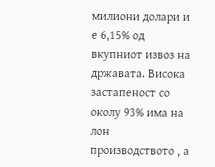милиони долари и е 6,15% од вкупниот извоз на државата. Висока застапеност со околу 93% има на лон производството , а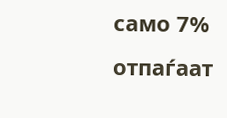само 7% отпаѓаат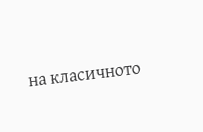на класичното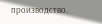производство.